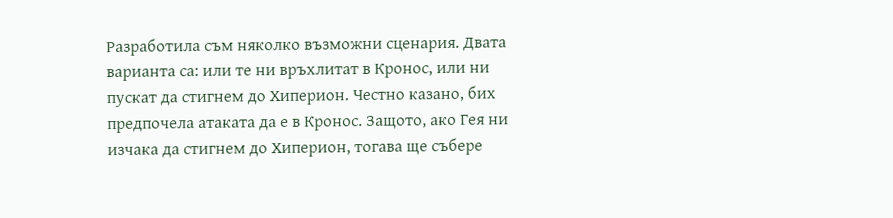Разработила съм няколко възможни сценария. Двата варианта са: или те ни връхлитат в Кронос, или ни пускат да стигнем до Хиперион. Честно казано, бих предпочела атаката да е в Кронос. Защото, ако Гея ни изчака да стигнем до Хиперион, тогава ще събере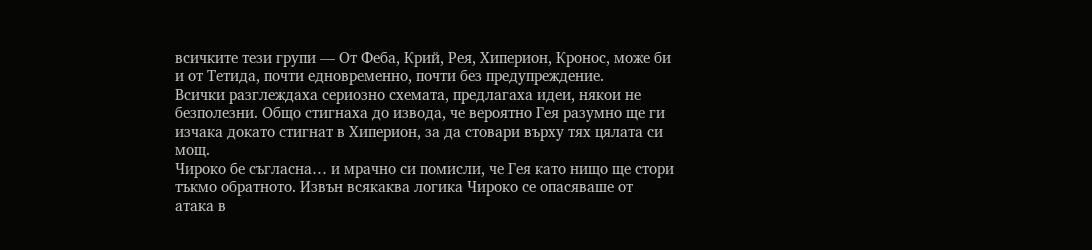всичките тези групи — От Феба, Крий, Рея, Хиперион, Кронос, може би и от Тетида, почти едновременно, почти без предупреждение.
Всички разглеждаха сериозно схемата, предлагаха идеи, някои не безполезни. Общо стигнаха до извода, че вероятно Гея разумно ще ги изчака докато стигнат в Хиперион, за да стовари върху тях цялата си мощ.
Чироко бе съгласна… и мрачно си помисли, че Гея като нищо ще стори тъкмо обратното. Извън всякаква логика Чироко се опасяваше от атака в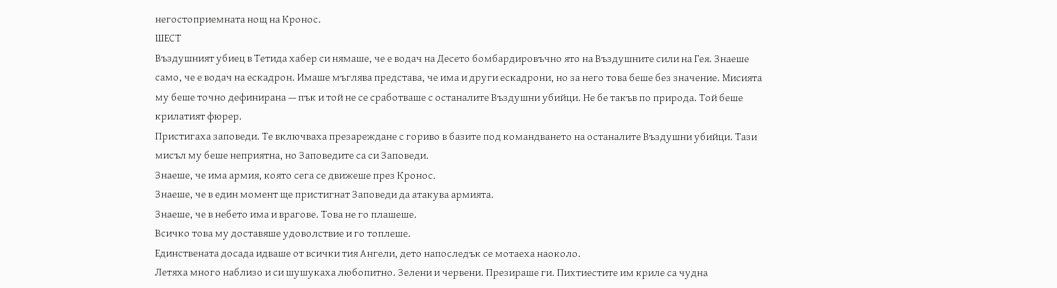негостоприемната нощ на Кронос.
ШЕСТ
Въздушният убиец в Тетида хабер си нямаше, че е водач на Десето бомбардировъчно ято на Въздушните сили на Гея. Знаеше само, че е водач на ескадрон. Имаше мъглява представа, че има и други ескадрони, но за него това беше без значение. Мисията му беше точно дефинирана — пък и той не се сработваше с останалите Въздушни убийци. Не бе такъв по природа. Той беше крилатият фюрер.
Пристигаха заповеди. Те включваха презареждане с гориво в базите под командването на останалите Въздушни убийци. Тази мисъл му беше неприятна, но Заповедите са си Заповеди.
Знаеше, че има армия, която сега се движеше през Кронос.
Знаеше, че в един момент ще пристигнат Заповеди да атакува армията.
Знаеше, че в небето има и врагове. Това не го плашеше.
Всичко това му доставяше удоволствие и го топлеше.
Единствената досада идваше от всички тия Ангели, дето напоследък се мотаеха наоколо.
Летяха много наблизо и си шушукаха любопитно. Зелени и червени. Презираше ги. Пихтиестите им криле са чудна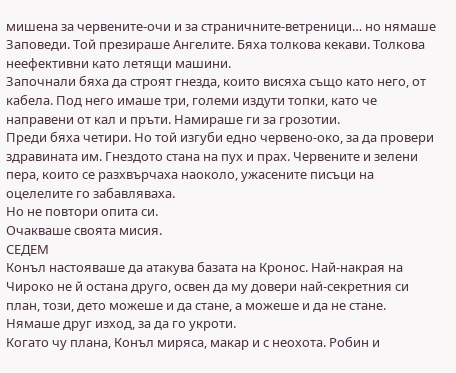мишена за червените-очи и за страничните-ветреници… но нямаше Заповеди. Той презираше Ангелите. Бяха толкова кекави. Толкова неефективни като летящи машини.
Започнали бяха да строят гнезда, които висяха също като него, от кабела. Под него имаше три, големи издути топки, като че направени от кал и пръти. Намираше ги за грозотии.
Преди бяха четири. Но той изгуби едно червено-око, за да провери здравината им. Гнездото стана на пух и прах. Червените и зелени пера, които се разхвърчаха наоколо, ужасените писъци на оцелелите го забавляваха.
Но не повтори опита си.
Очакваше своята мисия.
СЕДЕМ
Конъл настояваше да атакува базата на Кронос. Най-накрая на Чироко не й остана друго, освен да му довери най-секретния си план, този, дето можеше и да стане, а можеше и да не стане. Нямаше друг изход, за да го укроти.
Когато чу плана, Конъл миряса, макар и с неохота. Робин и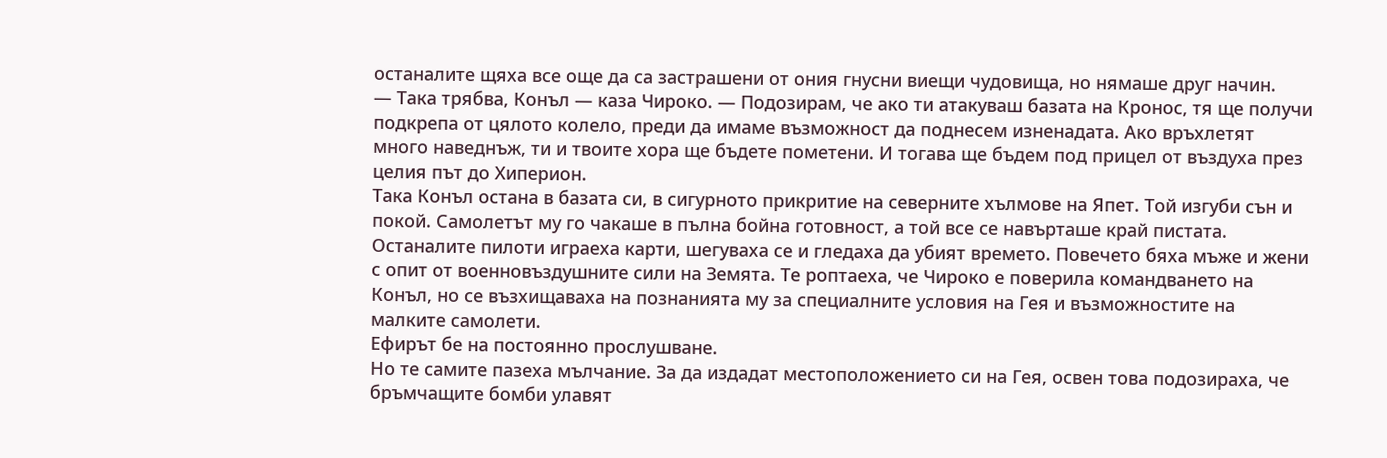останалите щяха все още да са застрашени от ония гнусни виещи чудовища, но нямаше друг начин.
— Така трябва, Конъл — каза Чироко. — Подозирам, че ако ти атакуваш базата на Кронос, тя ще получи подкрепа от цялото колело, преди да имаме възможност да поднесем изненадата. Ако връхлетят много наведнъж, ти и твоите хора ще бъдете пометени. И тогава ще бъдем под прицел от въздуха през целия път до Хиперион.
Така Конъл остана в базата си, в сигурното прикритие на северните хълмове на Япет. Той изгуби сън и покой. Самолетът му го чакаше в пълна бойна готовност, а той все се навърташе край пистата.
Останалите пилоти играеха карти, шегуваха се и гледаха да убият времето. Повечето бяха мъже и жени с опит от военновъздушните сили на Земята. Те роптаеха, че Чироко е поверила командването на Конъл, но се възхищаваха на познанията му за специалните условия на Гея и възможностите на малките самолети.
Ефирът бе на постоянно прослушване.
Но те самите пазеха мълчание. За да издадат местоположението си на Гея, освен това подозираха, че бръмчащите бомби улавят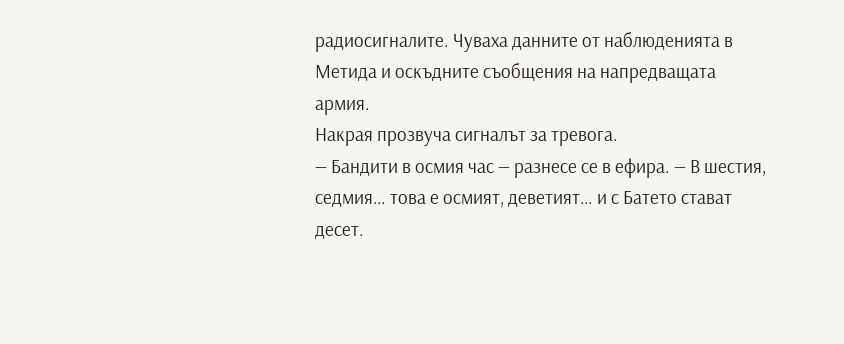радиосигналите. Чуваха данните от наблюденията в Метида и оскъдните съобщения на напредващата армия.
Накрая прозвуча сигналът за тревога.
— Бандити в осмия час — разнесе се в ефира. — В шестия, седмия… това е осмият, деветият… и с Батето стават десет.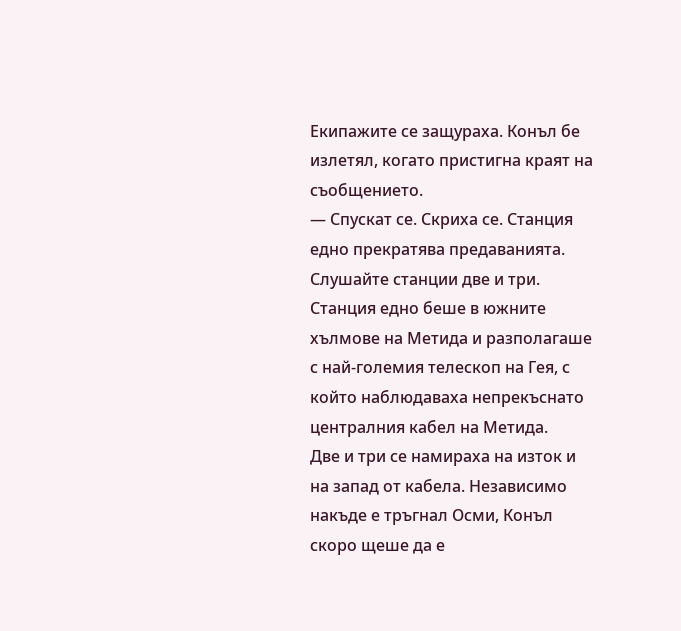Екипажите се защураха. Конъл бе излетял, когато пристигна краят на съобщението.
— Спускат се. Скриха се. Станция едно прекратява предаванията. Слушайте станции две и три.
Станция едно беше в южните хълмове на Метида и разполагаше с най-големия телескоп на Гея, с който наблюдаваха непрекъснато централния кабел на Метида.
Две и три се намираха на изток и на запад от кабела. Независимо накъде е тръгнал Осми, Конъл скоро щеше да е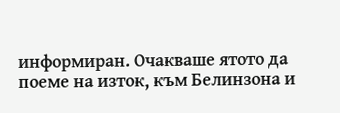информиран. Очакваше ятото да поеме на изток, към Белинзона и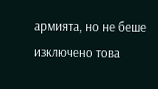армията, но не беше изключено това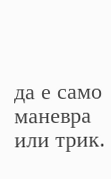да е само маневра или трик.